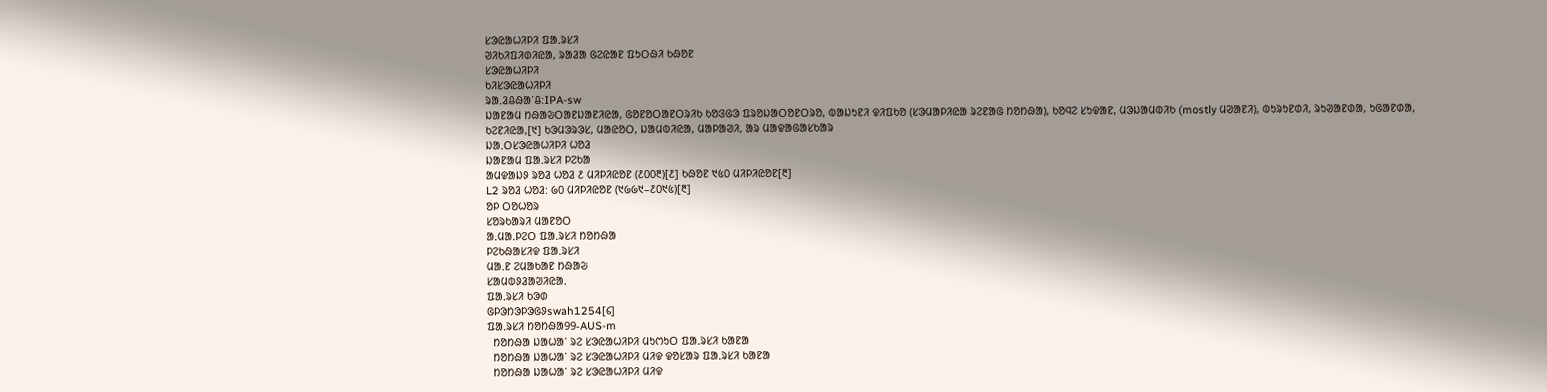ᱥᱳᱭᱟᱦᱤᱞᱤ ᱯᱟᱹᱨᱥᱤ
ᱣᱤᱠᱤᱯᱤᱰᱤᱭᱟ, ᱨᱟᱲᱟ ᱜᱮᱭᱟᱱ ᱯᱩᱛᱷᱤ ᱠᱷᱚᱱ
ᱥᱳᱭᱟᱦᱤᱞᱤ
ᱠᱤᱥᱳᱭᱟᱦᱤᱞᱤ
ᱨᱟᱹᱲᱪᱷᱟᱸᱪ:IPA-sw
ᱡᱟᱱᱟᱢ ᱴᱷᱟᱶᱛᱟᱱᱡᱟᱱᱤᱭᱟ, ᱜᱚᱱᱚᱛᱟᱱᱛᱨᱤᱠ ᱠᱚᱝᱜᱳ ᱯᱨᱚᱡᱟᱛᱚᱱᱛᱨᱚ, ᱵᱟᱡᱩᱱᱤ ᱫᱤᱯᱠᱚ (ᱥᱳᱢᱟᱞᱤᱭᱟ ᱨᱮᱱᱟᱜ ᱴᱚᱴᱷᱟ), ᱠᱚᱧᱮ ᱥᱩᱫᱟᱱ, ᱢᱳᱡᱟᱢᱵᱤᱠ (mostly ᱢᱣᱟᱱᱤ), ᱵᱩᱨᱩᱱᱰᱤ, ᱨᱩᱣᱟᱱᱰᱟ, ᱩᱜᱟᱱᱰᱟ, ᱠᱮᱱᱤᱭᱟ,[᱑] ᱠᱳᱢᱳᱨᱳᱥ, ᱢᱟᱭᱚᱛ, ᱡᱟᱢᱵᱤᱭᱟ, ᱢᱟᱞᱟᱣᱤ, ᱟᱨ ᱢᱟᱫᱟᱜᱟᱥᱠᱟᱨ
ᱡᱟᱹᱛᱥᱳᱭᱟᱦᱤᱞᱤ ᱦᱚᱲ
ᱡᱟᱱᱟᱢ ᱯᱟᱹᱨᱥᱤ ᱞᱮᱠᱟ
ᱟᱢᱫᱟᱡᱽ ᱨᱚᱲ ᱦᱚᱲ ᱒ ᱢᱤᱞᱤᱭᱚᱱ (᱒᱐᱐᱓)[᱒] ᱠᱷᱚᱱ ᱑᱕᱐ ᱢᱤᱞᱤᱭᱚᱱ[᱓]
L2 ᱨᱚᱲ ᱦᱚᱲ: ᱙᱐ ᱢᱤᱞᱤᱭᱚᱱ (᱑᱙᱙᱑–᱒᱐᱑᱕)[᱓]
ᱚᱞ ᱛᱚᱦᱚᱨ
ᱥᱚᱨᱠᱟᱨᱤ ᱢᱟᱱᱚᱛ
ᱟᱹᱢᱟᱹᱞᱮᱛ ᱯᱟᱹᱨᱥᱤ ᱴᱚᱴᱷᱟ
ᱞᱮᱠᱷᱟᱥᱤᱫ ᱯᱟᱹᱨᱥᱤ
ᱢᱟᱹᱱ ᱮᱢᱟᱠᱟᱱ ᱴᱷᱟᱶ
ᱥᱟᱢᱵᱽᱲᱟᱣᱤᱭᱟᱹ
ᱯᱟᱹᱨᱥᱤ ᱠᱳᱰ
ᱜᱞᱳᱴᱳᱞᱳᱜᱽswah1254[᱔]
ᱯᱟᱹᱨᱥᱤ ᱴᱚᱴᱷᱟ99-AUS-m
  ᱴᱚᱴᱷᱟ ᱡᱟᱦᱟᱸ ᱨᱮ ᱥᱳᱭᱟᱦᱤᱞᱤ ᱢᱩᱬᱩᱛ ᱯᱟᱹᱨᱥᱤ ᱠᱟᱱᱟ
  ᱴᱚᱴᱷᱟ ᱡᱟᱦᱟᱸ ᱨᱮ ᱥᱳᱭᱟᱦᱤᱞᱤ ᱢᱤᱫ ᱫᱚᱥᱟᱨ ᱯᱟᱹᱨᱥᱤ ᱠᱟᱱᱟ
  ᱴᱚᱴᱷᱟ ᱡᱟᱦᱟᱸ ᱨᱮ ᱥᱳᱭᱟᱦᱤᱞᱤ ᱢᱤᱫ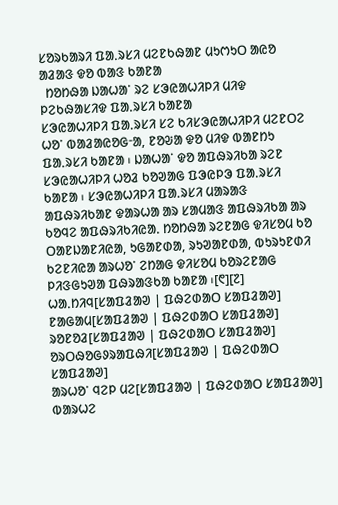ᱥᱚᱨᱠᱟᱨᱤ ᱯᱟᱹᱨᱥᱤ ᱢᱮᱱᱠᱷᱟᱱ ᱢᱩᱬᱩᱛ ᱟᱭᱚ ᱟᱲᱟᱝ ᱫᱚ ᱵᱟᱝ ᱠᱟᱱᱟ
  ᱴᱚᱴᱷᱟ ᱡᱟᱦᱟᱸ ᱨᱮ ᱥᱳᱭᱟᱦᱤᱞᱤ ᱢᱤᱫ ᱞᱮᱠᱷᱟᱥᱤᱫ ᱯᱟᱹᱨᱥᱤ ᱠᱟᱱᱟ
ᱥᱳᱭᱟᱦᱤᱞᱤ ᱯᱟᱹᱨᱥᱤ ᱥᱮ ᱠᱤᱥᱳᱭᱟᱦᱤᱞᱤ ᱢᱮᱱᱛᱮ ᱦᱚᱸ ᱵᱟᱲᱟᱭᱚᱜᱼᱟ, ᱱᱚᱶᱟ ᱫᱚ ᱢᱤᱫ ᱵᱟᱱᱴᱩ ᱯᱟᱹᱨᱥᱤ ᱠᱟᱱᱟ ᱾ ᱡᱟᱦᱟᱸ ᱫᱚ ᱟᱯᱷᱨᱤᱠᱟ ᱨᱮᱱ ᱥᱳᱭᱟᱦᱤᱞᱤ ᱦᱚᱲ ᱠᱚᱣᱟᱜ ᱯᱳᱭᱞᱳ ᱯᱟᱹᱨᱥᱤ ᱠᱟᱱᱟ ᱾ ᱥᱳᱭᱟᱦᱤᱞᱤ ᱯᱟᱹᱨᱥᱤ ᱢᱟᱨᱟᱝ ᱟᱯᱷᱨᱤᱠᱟᱱ ᱫᱟᱨᱦᱟ ᱟᱨ ᱥᱟᱢᱟᱝ ᱟᱯᱷᱨᱤᱠᱟ ᱟᱨ ᱠᱚᱧᱮ ᱟᱯᱷᱨᱤᱠᱤᱭᱟᱹ ᱴᱚᱴᱷᱟ ᱨᱮᱱᱟᱜ ᱫᱤᱥᱚᱢ ᱠᱚ ᱛᱟᱱᱡᱟᱱᱤᱭᱟ, ᱩᱜᱟᱱᱰᱟ, ᱨᱩᱣᱟᱱᱰᱟ, ᱵᱩᱨᱩᱱᱰᱤ ᱠᱮᱱᱤᱭᱟ ᱟᱨᱦᱚᱸ ᱮᱴᱟᱜ ᱫᱤᱥᱚᱢ ᱠᱚᱨᱮᱱᱟᱜ ᱞᱤᱝᱜᱩᱣᱟ ᱯᱷᱨᱟᱝᱠᱟ ᱠᱟᱱᱟ ᱾[᱖][᱗]
ᱦᱟᱹᱴᱤᱧ[ᱥᱟᱯᱲᱟᱣ | ᱯᱷᱮᱰᱟᱛ ᱥᱟᱯᱲᱟᱣ]
ᱱᱟᱜᱟᱢ[ᱥᱟᱯᱲᱟᱣ | ᱯᱷᱮᱰᱟᱛ ᱥᱟᱯᱲᱟᱣ]
ᱨᱚᱱᱚᱲ[ᱥᱟᱯᱲᱟᱣ | ᱯᱷᱮᱰᱟᱛ ᱥᱟᱯᱲᱟᱣ]
ᱚᱨᱛᱷᱚᱜᱽᱨᱟᱯᱷᱤ[ᱥᱟᱯᱲᱟᱣ | ᱯᱷᱮᱰᱟᱛ ᱥᱟᱯᱲᱟᱣ]
ᱟᱨᱦᱚᱸ ᱧᱮᱞ ᱢᱮ[ᱥᱟᱯᱲᱟᱣ | ᱯᱷᱮᱰᱟᱛ ᱥᱟᱯᱲᱟᱣ]
ᱵᱟᱨᱦᱮ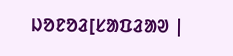ᱡᱚᱱᱚᱲ[ᱥᱟᱯᱲᱟᱣ |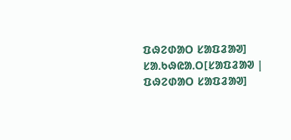ᱯᱷᱮᱰᱟᱛ ᱥᱟᱯᱲᱟᱣ]
ᱥᱟᱹᱠᱷᱭᱟᱹᱛ[ᱥᱟᱯᱲᱟᱣ | ᱯᱷᱮᱰᱟᱛ ᱥᱟᱯᱲᱟᱣ]